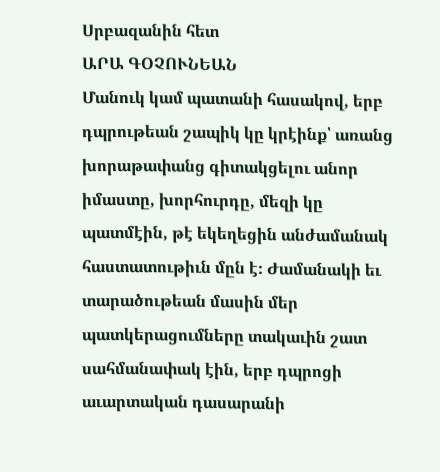Սրբազանին հետ
ԱՐԱ ԳՕՉՈՒՆԵԱՆ
Մանուկ կամ պատանի հասակով, երբ դպրութեան շապիկ կը կրէինք՝ առանց խորաթափանց գիտակցելու անոր իմաստը, խորհուրդը, մեզի կը պատմէին, թէ եկեղեցին անժամանակ հաստատութիւն մըն է։ Ժամանակի եւ տարածութեան մասին մեր պատկերացումները տակաւին շատ սահմանափակ էին, երբ դպրոցի աւարտական դասարանի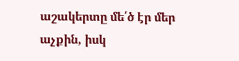աշակերտը մե՛ծ էր մեր աչքին, իսկ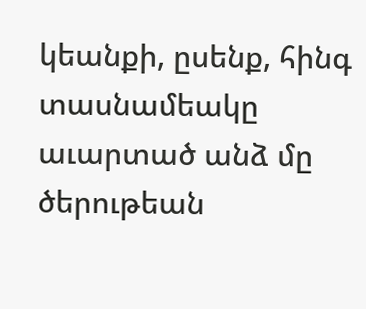կեանքի, ըսենք, հինգ տասնամեակը աւարտած անձ մը ծերութեան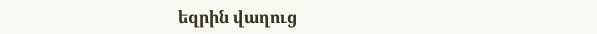եզրին վաղուց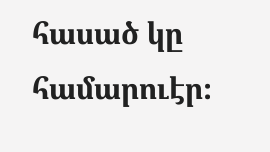հասած կը համարուէր։